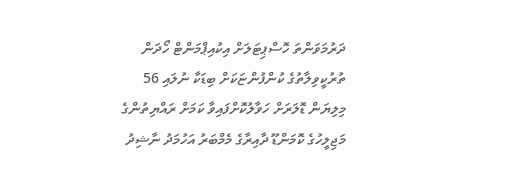ދަރުމަވަންތަ ހޮސްޕިޓަލަށް އިކުއިޕްމަންޓް ހޯދަން ތުރުކީވިލާތުގެ ކުންފުންޏަކަށް ބިޑަކާ ނުލައި 56 މިލިޔަން ޑޮލަރަށް ހަވާލުކޮށްފައިވާ ކަމަށް ރައްޔިތުންގެ މަޖިލީހުގެ ކޮމަންޑޫ ދާއިރާގެ މެމްބަރު އަހުމަދު ނާޝިދު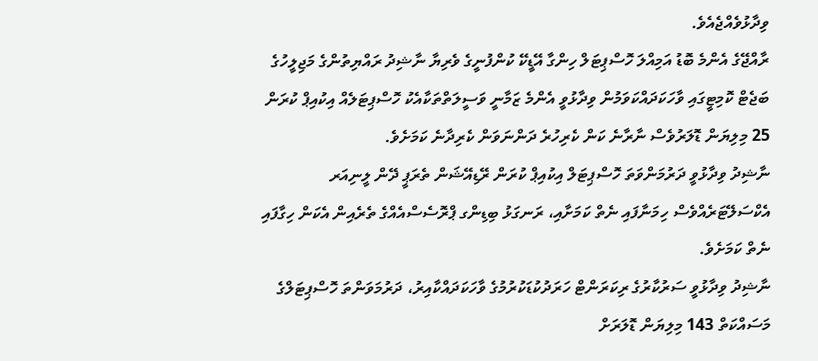ވިދާޅުވެއްޖެއެވެ.
ރާއްޖޭގެ އެންމެ ބޮޑު އަމިއްލަ ހޮސްޕިޓަލް ހިންގާ އޭޑީކޭ ކުންފުނީގެ ވެރިޔާ ނާޝިދު ރައްޔިތުންގެ މަޖިލީހުގެ ބަޖެޓް ކޮމިޓީގައި ވާހަކަދައްކަވަމުން ވިދާޅުވީ އެންމެ ޒަމާނީ ވަސީލަތްތަކާއެކު ހޮސްޕިޓަލެއް އިކުއިޕް ކުރަން 25 މިލިޔަން ޑޮލަރުވެސް ނާރާނެ ކަން ކެރިހުރެ ދަންނަވަން ކެރިދާނެ ކަމަށެވެ.
ނާޝިދު ވިދާޅުވީ ދަރުމަންވަތަ ހޮސްޕިޓަލް އިކުއިޕް ކުރަން ރޭޑިއޭޝަން ތެރަޕީ ދޭން ލީނިއަރ އެކްސަލޭޓަރެއްވެސް ހިމަނާފައި ނެތް ކަމަށާއި، ރަނގަޅު ބިޑިންގ ޕްރޮސެސްއެއްގެ ތެރެއިން އެކަން ހިގާފައި ނެތް ކަމަށެވެ.
ނާޝިދު ވިދާޅުވީ ސަރުކާރުގެ ރިކަރަންޓް ހަރަދުކުޑަކުރުމުގެ ވާހަކަދައްކާއިރު، ދަރުމަވަންތަ ހޮސްޕިޓަލްގެ މަސައްކަތް 143 މިލިޔަން ޑޮލަރަށް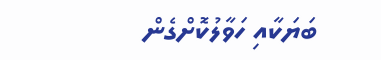ބަޔަކާއި ހަވާލުކޮށްގެން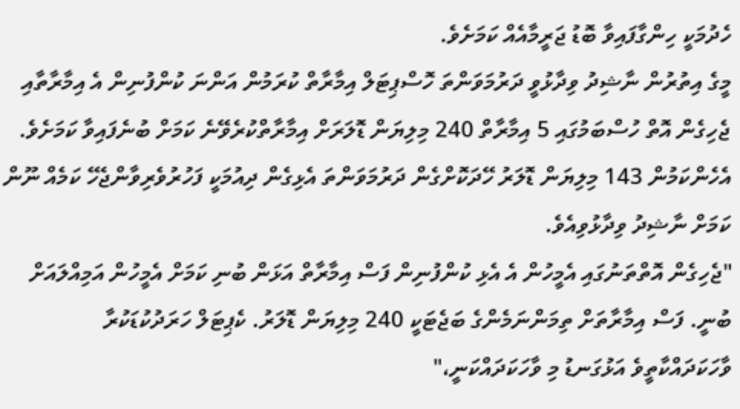ހެދުމަކީ ހިންގާފައިވާ ބޮޑު ޖަރީމާއެއް ކަމަށެވެ.
މީގެ އިތުރުން ނާޝިދު ވިދާޅުވީ ދަރުމަވަންތަ ހޮސްޕިޓަލް އިމާރާތް ކުރަމުން އަންނަ ކުންފުނިން އެ އިމާރާތާއި ޖެހިގެން އޮތް ހުސްބަމުގައި 5 އިމާރާތް 240 މިލިޔަން ޑޮލަރަށް އިމާރާތްކުރެވޭނެ ކަމަށް ބުނެފައިވާ ކަމަށެވެ. އެހެންކަމުން 143 މިލިޔަން ޑޮލަރު ހޭދަކޮށްގެން ދަރުމަވަންތަ އެޅިގެން ދިއުމަކީ ފަހުރުވެރިވާންޖެހޭ ކަމެއް ނޫން ކަމަށް ނާޝިދު ވިދާޅުވިއެވެ.
"ޖެހިގެން އޮތްތަނުގައި އެމީހުން އެ އެޅި ކުންފުނިން ފަސް އިމާރާތް އަޅަން ބުނި ކަމަށް އެމީހުން އަމިއްލައަށް ބުނީ. ފަސް އިމާރާތަށް ތިމަންނަމެންގެ ބަޖެޓަކީ 240 މިލިޔަން ޑޮލަރު. ކެޕިޓަލް ހަރަދުކުޑަކުރާ ވާހަކަދައްކާތީވެ އަޅުގަނޑު މި ވާހަކަދައްކަނީ،"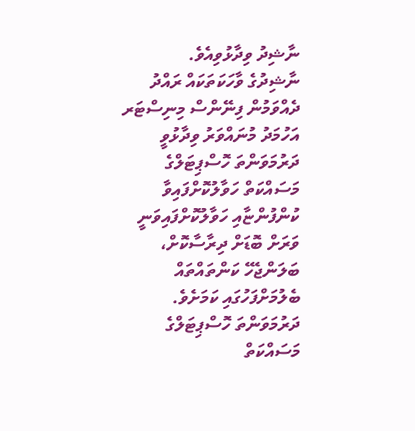ނާޝިދު ވިދާޅުވިއެވެ.
ނާޝިދުގެ ވާހަކަތަކައް ރައްދު ދެއްވަމުން ފިނޭންސް މިނިސްޓަރ އަހުމަދު މުނައްވަރު ވިދާޅުވީ ދަރުމަވަންތަ ހޮސްޕިޓަލްގެ މަސައްކަތް ހަވާލުކޮށްފައިވާ ކުންފުންޏާއި ހަވާލުކޮށްފައިވަނީ ވަރަށް ބޮޑަށް ދިރާސާކޮށް، ބަލަންޖެހޭ ކަންތައްތައް ބެލުމަށްފަހުގައި ކަމަށެވެ.
ދަރުމަވަންތަ ހޮސްޕިޓަލްގެ މަސައްކަތް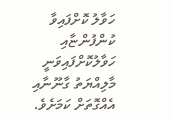ހަވާލު ކޮށްފައިވާ ކުންފުންޏާއި ހަވާލުކޮށްފައިވަނީ މާލިއްޔަތު ގާނޫނާއި އެއްގޮތަށް ކަމަށެވެ.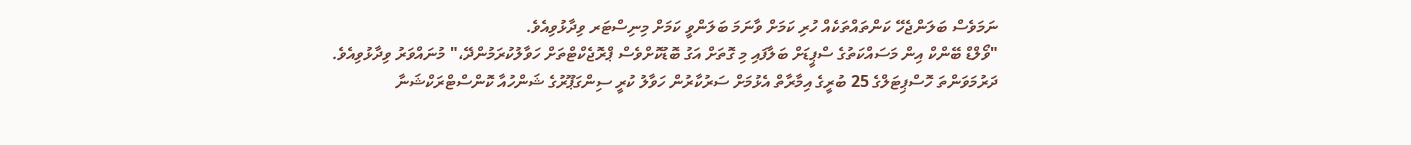ނަމަވެސް ބަލަންޖެހޭ ކަންތައްތަކެއް ހުރި ކަމަށް ވާނަމަ ބަލަންވީ ކަމަށް މިނިސްޓަރ ވިދާޅުވިއެވެ.
"ވޯލްޑް ބޭންކް އިން މަސައްކަތުގެ ސްޕީޑަށް ބަލާފައި މި ގޮތަށް އަގު ބޮޑުކޮށްވެސް ޕްރޮޖެކްޓްތަށް ހަވާލުކުރަމުންދޭ،" މުނައްވަރު ވިދާޅުވިއެވެ.
ދަރުމަވަންތަ ހޮސްޕިޓަލްގެ 25 ބުރީގެ އިމާރާތް އެޅުމަށް ސަރުކާރުން ހަވާލު ކުރީ ސިންގަޕޫރުގެ ޝަންހުއާ ކޮންސްޓްރަކްޝަނާ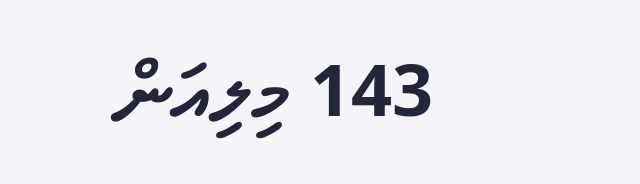143 މިލިއަން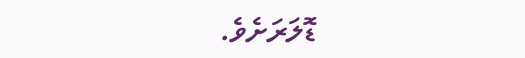ޑޮލަރަށެވެ.